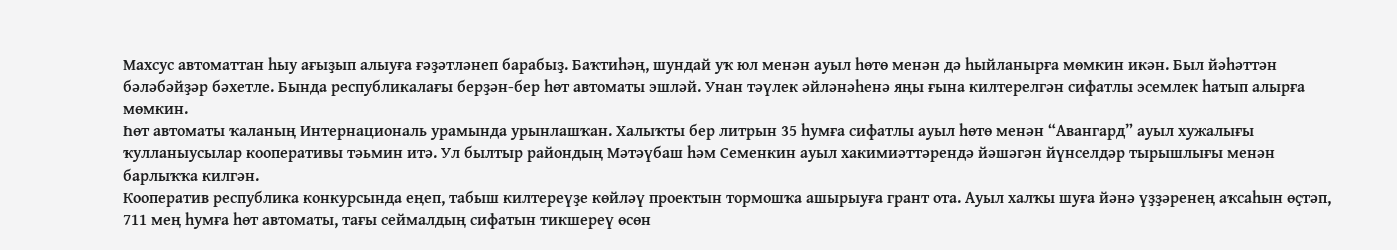Махсус автоматтан һыу ағыҙып алыуға ғәҙәтләнеп барабыҙ. Баҡтиһәң, шундай уҡ юл менән ауыл һөтө менән дә һыйланырға мөмкин икән. Был йәһәттән бәләбәйҙәр бәхетле. Бында республикалағы берҙән-бер һөт автоматы эшләй. Унан тәүлек әйләнәһенә яңы ғына килтерелгән сифатлы эсемлек һатып алырға мөмкин.
Һөт автоматы ҡаланың Интернациональ урамында урынлашҡан. Халыҡты бер литрын 35 һумға сифатлы ауыл һөтө менән “Авангард” ауыл хужалығы ҡулланыусылар кооперативы тәьмин итә. Ул былтыр райондың Мәтәүбаш һәм Семенкин ауыл хакимиәттәрендә йәшәгән йүнселдәр тырышлығы менән барлыҡҡа килгән.
Кооператив республика конкурсында еңеп, табыш килтереүҙе көйләү проектын тормошҡа ашырыуға грант ота. Ауыл халҡы шуға йәнә үҙҙәренең аҡсаһын өҫтәп, 711 мең һумға һөт автоматы, тағы сеймалдың сифатын тикшереү өсөн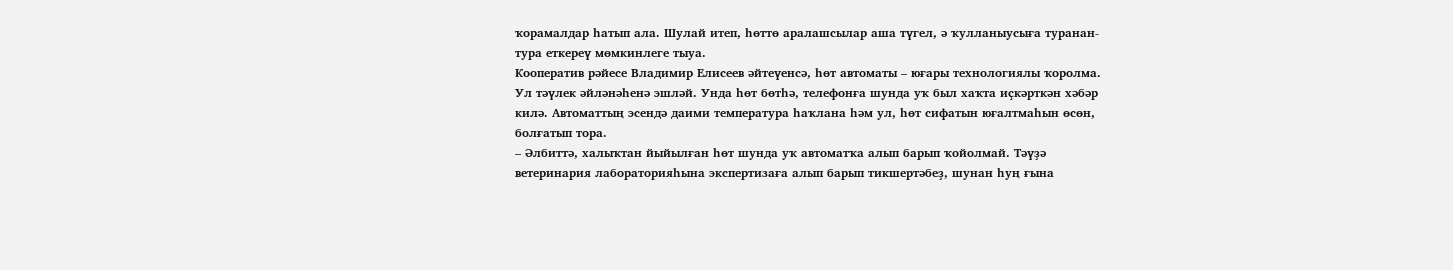ҡорамалдар һатып ала. Шулай итеп, һөттө аралашсылар аша түгел, ә ҡулланыусыға туранан-тура еткереү мөмкинлеге тыуа.
Кооператив рәйесе Владимир Елисеев әйтеүенсә, һөт автоматы – юғары технологиялы ҡоролма. Ул тәүлек әйләнәһенә эшләй. Унда һөт бөтһә, телефонға шунда уҡ был хаҡта иҫкәрткән хәбәр килә. Автоматтың эсендә даими температура һаҡлана һәм ул, һөт сифатын юғалтмаһын өсөн, болғатып тора.
– Әлбиттә, халыҡтан йыйылған һөт шунда уҡ автоматҡа алып барып ҡойолмай. Тәүҙә ветеринария лабораторияһына экспертизаға алып барып тикшертәбеҙ, шунан һуң ғына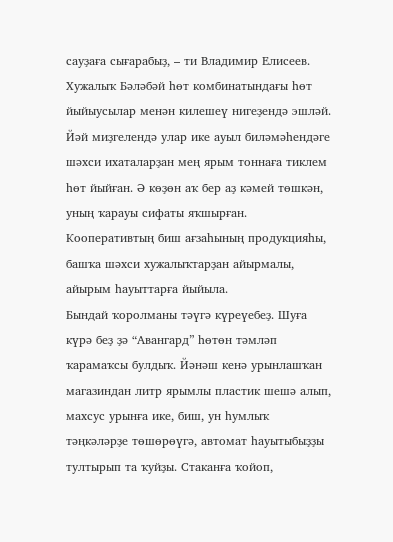сауҙаға сығарабыҙ, – ти Владимир Елисеев.
Хужалыҡ Бәләбәй һөт комбинатындағы һөт йыйыусылар менән килешеү нигеҙендә эшләй. Йәй миҙгелендә улар ике ауыл биләмәһендәге шәхси ихаталарҙан мең ярым тоннаға тиклем һөт йыйған. Ә көҙөн аҡ бер аҙ кәмей төшкән, уның ҡарауы сифаты яҡшырған. Кооперативтың биш ағзаһының продукцияһы, башҡа шәхси хужалыҡтарҙан айырмалы, айырым һауыттарға йыйыла.
Бындай ҡоролманы тәүгә күреүебеҙ. Шуға күрә беҙ ҙә “Авангард” һөтөн тәмләп ҡарамаҡсы булдыҡ. Йәнәш кенә урынлашҡан магазиндан литр ярымлы пластик шешә алып, махсус урынға ике, биш, ун һумлыҡ тәңкәләрҙе төшөрөүгә, автомат һауытыбыҙҙы тултырып та ҡуйҙы. Стаканға ҡойоп,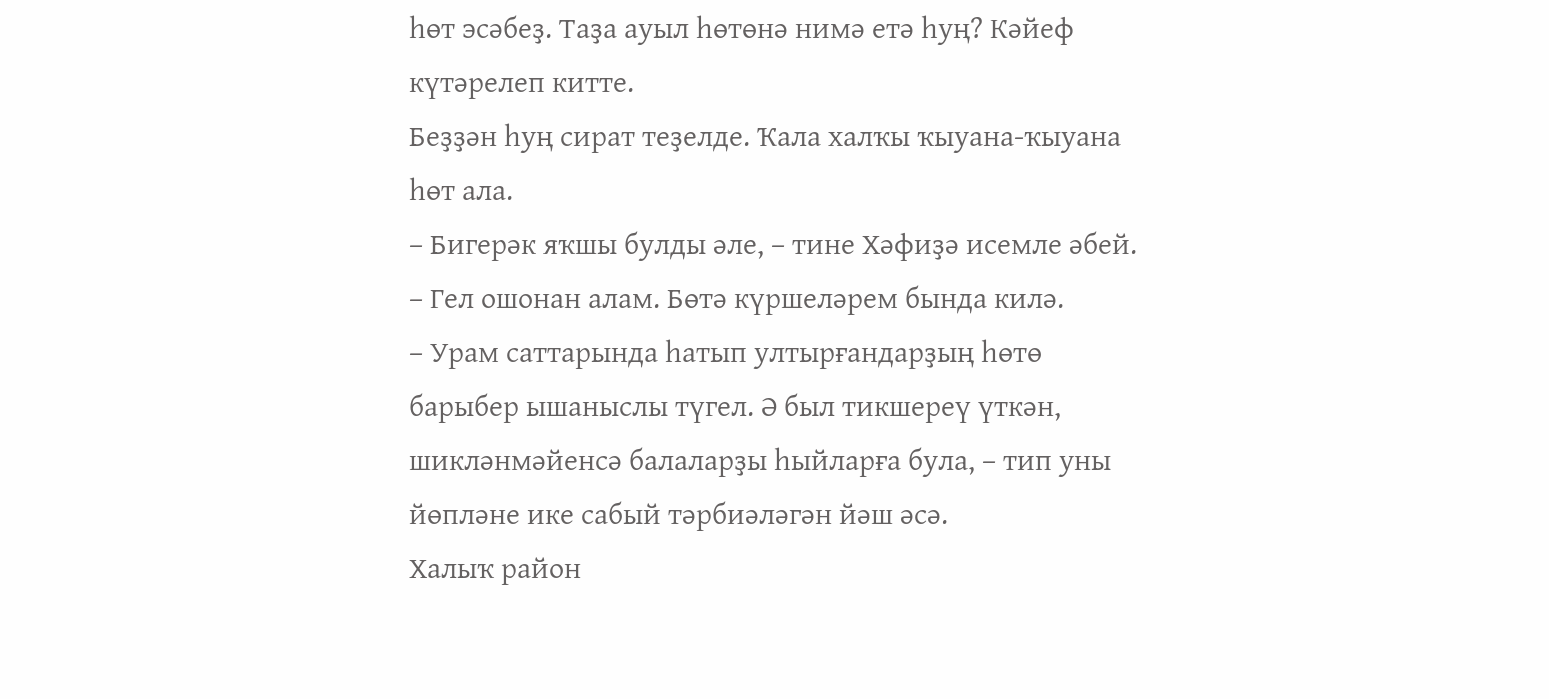һөт эсәбеҙ. Таҙа ауыл һөтөнә нимә етә һуң? Кәйеф күтәрелеп китте.
Беҙҙән һуң сират теҙелде. Ҡала халҡы ҡыуана-ҡыуана һөт ала.
– Бигерәк яҡшы булды әле, – тине Хәфиҙә исемле әбей. – Гел ошонан алам. Бөтә күршеләрем бында килә.
– Урам саттарында һатып ултырғандарҙың һөтө барыбер ышаныслы түгел. Ә был тикшереү үткән, шикләнмәйенсә балаларҙы һыйларға була, – тип уны йөпләне ике сабый тәрбиәләгән йәш әсә.
Халыҡ район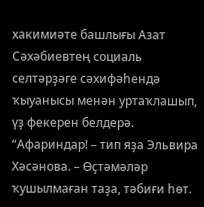хакимиәте башлығы Азат Сәхәбиевтең социаль селтәрҙәге сәхифәһендә ҡыуанысы менән уртаҡлашып, үҙ фекерен белдерә. “Афариндар! – тип яҙа Эльвира Хәсәнова. – Өҫтәмәләр ҡушылмаған таҙа, тәбиғи һөт.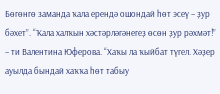Бөгөнгө заманда ҡала ерендә ошондай һөт эсеү – ҙур бәхет”. “Ҡала халҡын хәстәрләгәнегеҙ өсөн ҙур рәхмәт!” – ти Валентина Юферова. “Хаҡы ла ҡыйбат түгел. Хәҙер ауылда бындай хаҡҡа һөт табыу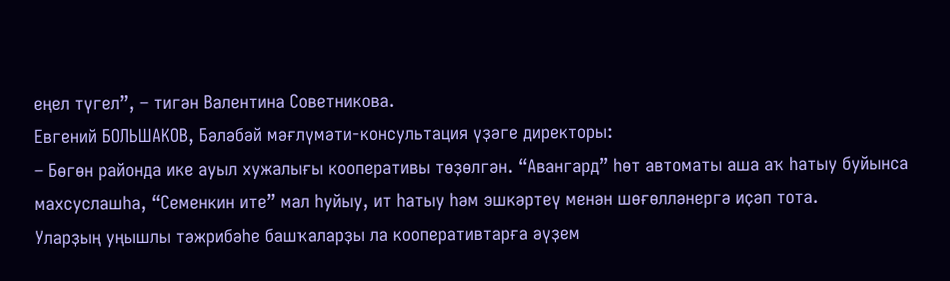еңел түгел”, – тигән Валентина Советникова.
Евгений БОЛЬШАКОВ, Бәләбәй мәғлүмәти-консультация үҙәге директоры:
– Бөгөн районда ике ауыл хужалығы кооперативы төҙөлгән. “Авангард” һөт автоматы аша аҡ һатыу буйынса махсуслашһа, “Семенкин ите” мал һуйыу, ит һатыу һәм эшкәртеү менән шөғөлләнергә иҫәп тота.
Уларҙың уңышлы тәжрибәһе башҡаларҙы ла кооперативтарға әүҙем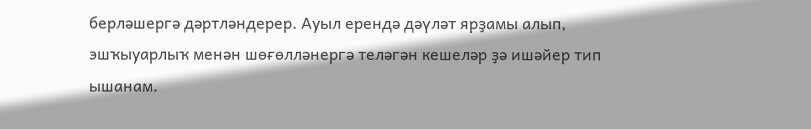берләшергә дәртләндерер. Ауыл ерендә дәүләт ярҙамы алып, эшҡыуарлыҡ менән шөғөлләнергә теләгән кешеләр ҙә ишәйер тип ышанам.